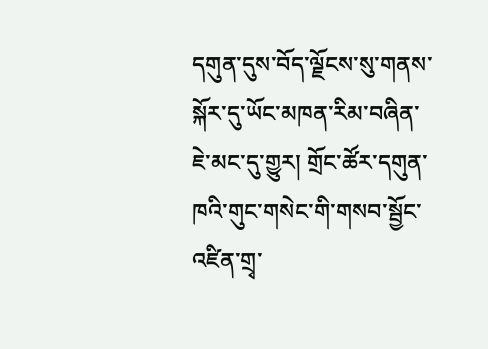དགུན་དུས་བོད་ལྗོངས་སུ་གནས་སྐོར་དུ་ཡོང་མཁན་རིམ་བཞིན་ཇེ་མང་དུ་གྱུར། གྲོང་ཚོར་དགུན་ཁའི་གུང་གསེང་གི་གསབ་སྦྱོང་འཛིན་གྲྭ་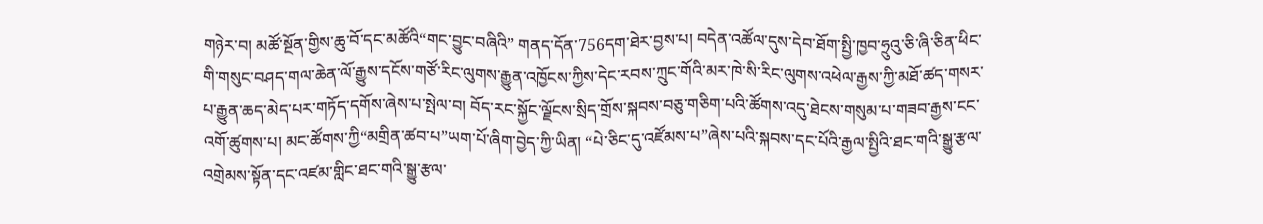གཉེར་བ། མཚོ་སྔོན་གྱིས་ཆུ་བོ་དང་མཚོའི“གང་བྱུང་བཞིའི” གནད་དོན་756དག་ཐེར་བྱས་པ། བདེན་འཚོལ་དུས་དེབ་ཐོག་སྤྱི་ཁྱབ་ཧྲུའུ་ཅི་ཞི་ཅིན་ཕིང་གི་གསུང་བཤད་གལ་ཆེན་ལོ་རྒྱུས་དངོས་གཙོ་རིང་ལུགས་རྒྱུན་འཁྱོངས་ཀྱིས་དེང་རབས་ཀྲུང་གོའི་མར་ཁེ་སི་རིང་ལུགས་འཕེལ་རྒྱས་ཀྱི་མཐོ་ཚད་གསར་པ་རྒྱུན་ཆད་མེད་པར་གཏོད་དགོས་ཞེས་པ་སྤེལ་བ། བོད་རང་སྐྱོང་ལྗོངས་སྲིད་གྲོས་སྐབས་བཅུ་གཅིག་པའི་ཚོགས་འདུ་ཐེངས་གསུམ་པ་གཟབ་རྒྱས་ངང་འགོ་ཚུགས་པ། མང་ཚོགས་ཀྱི“མགྲིན་ཚབ་པ”ཡག་པོ་ཞིག་བྱེད་ཀྱི་ཡིན། “པེ་ཅིང་དུ་འཛོམས་པ”ཞེས་པའི་སྐབས་དང་པོའི་རྒྱལ་སྤྱིའི་ཐང་གའི་སྒྱུ་རྩལ་འགྲེམས་སྟོན་དང་འཛམ་གླིང་ཐང་གའི་སྒྱུ་རྩལ་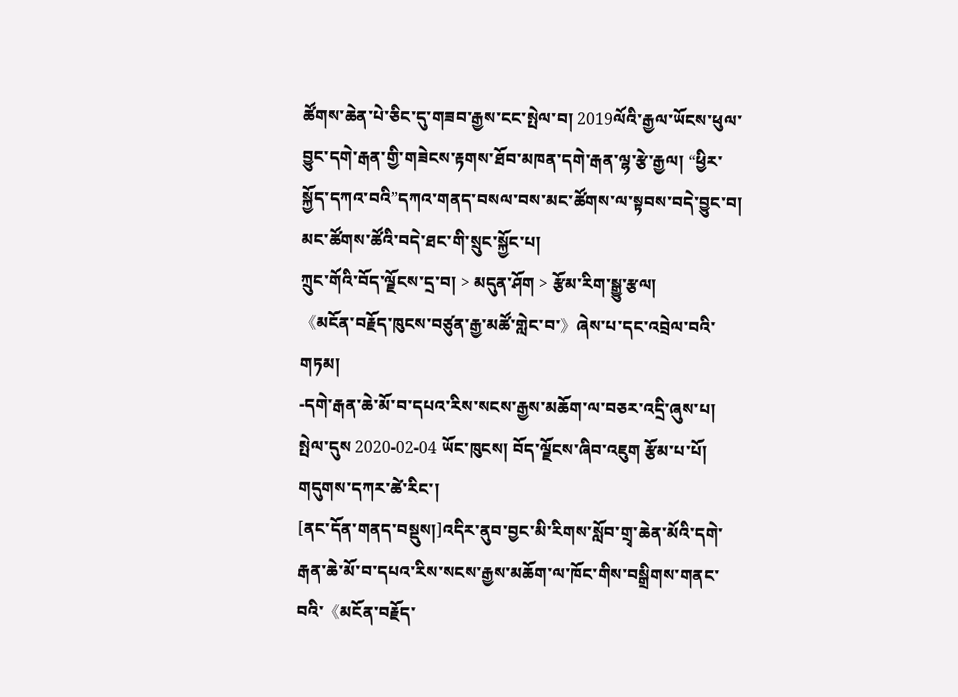ཚོགས་ཆེན་པེ་ཅིང་དུ་གཟབ་རྒྱས་ངང་སྤེལ་བ། 2019ལོའི་རྒྱལ་ཡོངས་ཕུལ་བྱུང་དགེ་རྒན་གྱི་གཟེངས་རྟགས་ཐོབ་མཁན་དགེ་རྒན་ལྷ་རྩེ་རྒྱལ། “ཕྱིར་སྐྱོད་དཀའ་བའི”དཀའ་གནད་བསལ་བས་མང་ཚོགས་ལ་སྟབས་བདེ་བྱུང་བ། མང་ཚོགས་ཚོའི་བདེ་ཐང་གི་སྲུང་སྐྱོང་པ།
ཀྲུང་གོའི་བོད་ལྗོངས་དྲ་བ། > མདུན་ཤོག > རྩོམ་རིག་སྒྱུ་རྩལ།
《མངོན་བརྗོད་ཁུངས་བཙུན་རྒྱ་མཚོ་གླེང་བ་》ཞེས་པ་དང་འབྲེལ་བའི་གཏམ།
-དགེ་རྒན་ཆེ་མོ་བ་དཔའ་རིས་སངས་རྒྱས་མཆོག་ལ་བཅར་འདྲི་ཞུས་པ།
སྤེལ་དུས 2020-02-04 ཡོང་ཁུངས། བོད་ལྗོངས་ཞིབ་འཇུག རྩོམ་པ་པོ། གདུགས་དཀར་ཚེ་རིང་།
[ནང་དོན་གནད་བསྡུས།]འདིར་ནུབ་བྱང་མི་རིགས་སློབ་གྲྭ་ཆེན་མོའི་དགེ་རྒན་ཆེ་མོ་བ་དཔའ་རིས་སངས་རྒྱས་མཆོག་ལ་ཁོང་གིས་བསྒྲིགས་གནང་བའི་《མངོན་བརྗོད་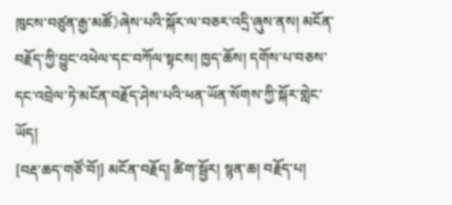ཁུངས་བཙུན་རྒྱ་མཚོ》ཞེས་པའི་སྐོར་ལ་བཅར་འདྲི་ཞུས་ནས། མངོན་བརྗོད་ཀྱི་བྱུང་འཕེལ་དང་བཀོལ་སྟངས། ཁྱད་ཆོས། དགོས་པ་བཅས་དང་འབྲེལ་ཏེ་མངོན་བརྗོད་ཤེས་པའི་ཕན་ཡོན་སོགས་ཀྱི་སྐོར་གླེང་ཡོད།
[བརྡ་ཆད་གཙོ་བོ།] མངོན་བརྗོད། ཚིག་སྦྱོར། སྙན་ཆ། བརྗོད་པ།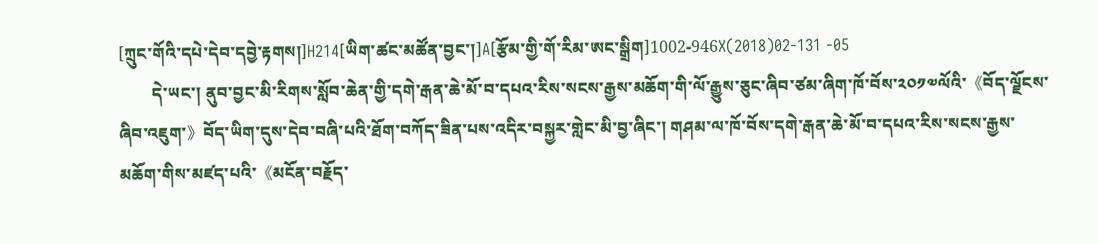[ཀྲུང་གོའི་དཔེ་དེབ་དབྱེ་རྟགས།]H214[ཡིག་ཚང་མཚོན་བྱང་།]A[རྩོམ་གྱི་གོ་རིམ་ཨང་སྒྲིག]1002-946X(2018)02-131 -05
        དེ་ཡང་། ནུབ་བྱང་མི་རིགས་སློབ་ཆེན་གྱི་དགེ་རྒན་ཆེ་མོ་བ་དཔའ་རིས་སངས་རྒྱས་མཆོག་གི་ལོ་རྒྱུས་ཅུང་ཞིབ་ཙམ་ཞིག་ཁོ་བོས་༢༠༡༧ལོའི་《བོད་ལྗོངས་ཞིབ་འཇུག་》བོད་ཡིག་དུས་དེབ་བཞི་པའི་ཐོག་བཀོད་ཟིན་པས་འདིར་བསྐྱར་གླེང་མི་བྱ་ཞིང་། གཤམ་ལ་ཁོ་བོས་དགེ་རྒན་ཆེ་མོ་བ་དཔའ་རིས་སངས་རྒྱས་མཆོག་གིས་མཛད་པའི་《མངོན་བརྗོད་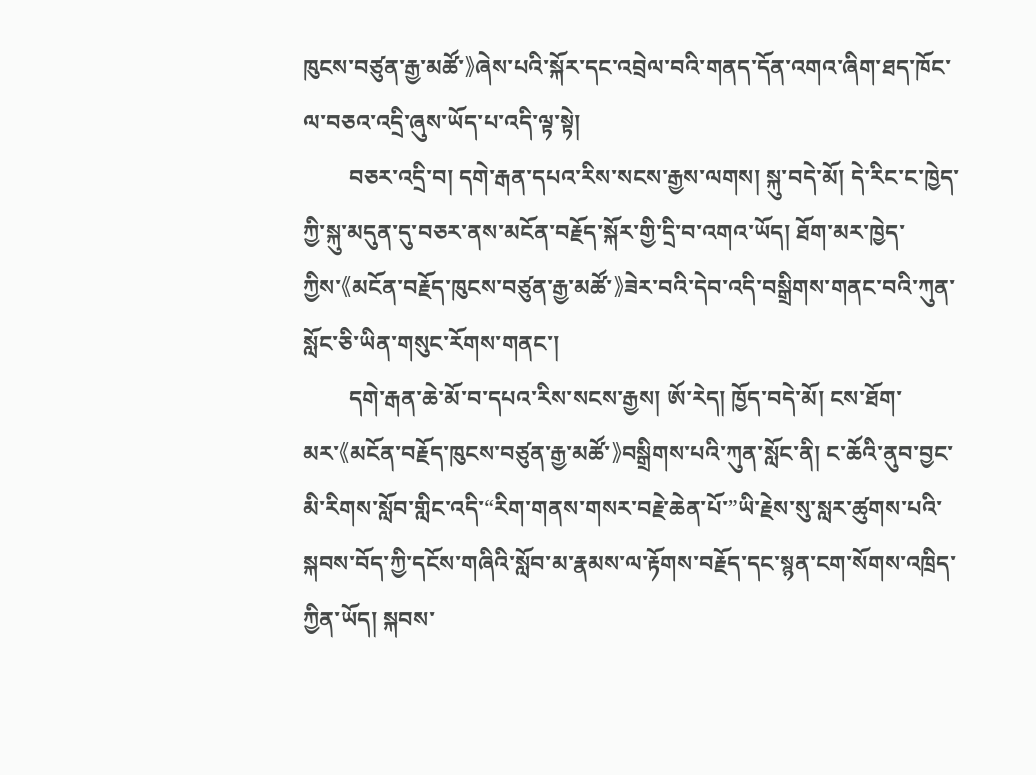ཁུངས་བཙུན་རྒྱ་མཚོ་》ཞེས་པའི་སྐོར་དང་འབྲེལ་བའི་གནད་དོན་འགའ་ཞིག་ཐད་ཁོང་ལ་བཅའ་འདྲི་ཞུས་ཡོད་པ་འདི་ལྟ་སྟེ།
        བཅར་འདྲི་བ། དགེ་རྒན་དཔའ་རིས་སངས་རྒྱས་ལགས། སྐུ་བདེ་མོ། དེ་རིང་ང་ཁྱེད་ཀྱི་སྐུ་མདུན་དུ་བཅར་ནས་མངོན་བརྗོད་སྐོར་གྱི་དྲི་བ་འགའ་ཡོད། ཐོག་མར་ཁྱེད་ཀྱིས་《མངོན་བརྗོད་ཁུངས་བཙུན་རྒྱ་མཚོ་》ཟེར་བའི་དེབ་འདི་བསྒྲིགས་གནང་བའི་ཀུན་སློང་ཅི་ཡིན་གསུང་རོགས་གནང་།
        དགེ་རྒན་ཆེ་མོ་བ་དཔའ་རིས་སངས་རྒྱས། ཨོ་རེད། ཁྱོད་བདེ་མོ། ངས་ཐོག་མར་《མངོན་བརྗོད་ཁུངས་བཙུན་རྒྱ་མཚོ་》བསྒྲིགས་པའི་ཀུན་སློང་ནི། ང་ཆོའི་ནུབ་བྱང་མི་རིགས་སློབ་གླིང་འདི་“རིག་གནས་གསར་བརྗེ་ཆེན་པོ་”ཡི་རྗེས་སུ་སླར་ཚུགས་པའི་སྐབས་བོད་ཀྱི་དངོས་གཞིའི་སློབ་མ་རྣམས་ལ་རྟོགས་བརྗོད་དང་སྙན་ངག་སོགས་འཁྲིད་ཀྱིན་ཡོད། སྐབས་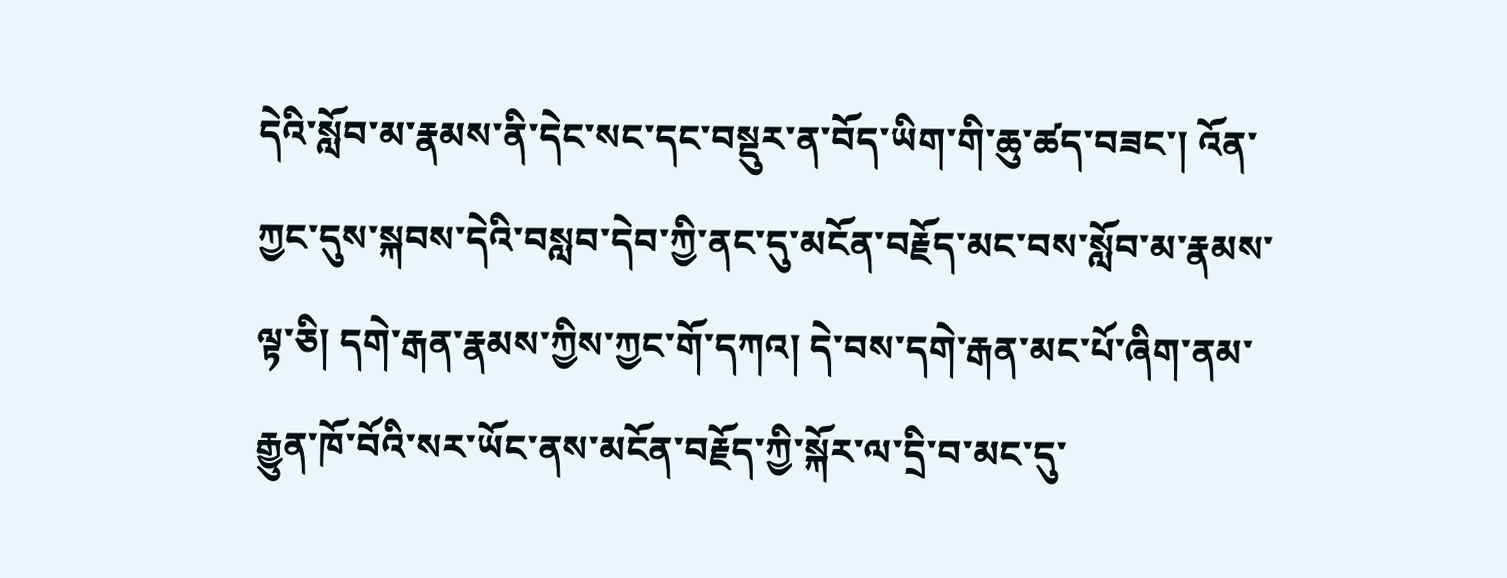དེའི་སློབ་མ་རྣམས་ནི་དེང་སང་དང་བསྡུར་ན་བོད་ཡིག་གི་ཆུ་ཚད་བཟང་། འོན་ཀྱང་དུས་སྐབས་དེའི་བསླབ་དེབ་ཀྱི་ནང་དུ་མངོན་བརྗོད་མང་བས་སློབ་མ་རྣམས་ལྟ་ཅི། དགེ་རྒན་རྣམས་ཀྱིས་ཀྱང་གོ་དཀའ། དེ་བས་དགེ་རྒན་མང་པོ་ཞིག་ནམ་རྒྱུན་ཁོ་བོའི་སར་ཡོང་ནས་མངོན་བརྗོད་ཀྱི་སྐོར་ལ་དྲི་བ་མང་དུ་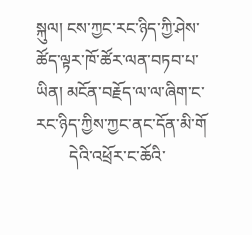སྐུལ། ངས་ཀྱང་རང་ཉིད་ཀྱི་ཤེས་ཚོད་ལྟར་ཁོ་ཚོར་ལན་བཏབ་པ་ཡིན། མངོན་བརྗོད་ལ་ལ་ཞིག་ང་རང་ཉིད་ཀྱིས་ཀྱང་ནང་དོན་མི་གོ
        དེའི་འཕྲོར་ང་ཆོའི་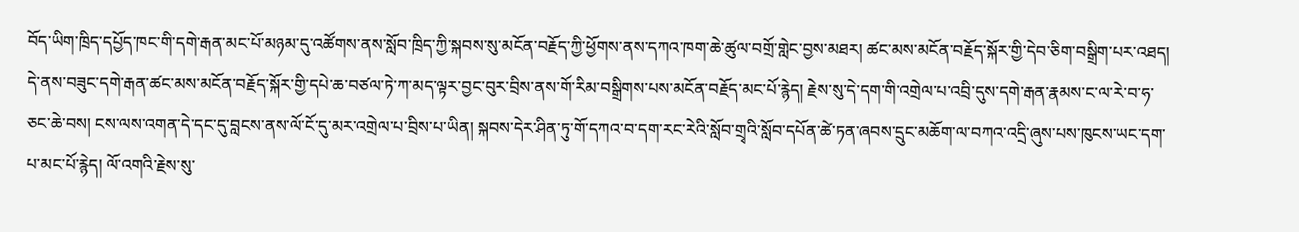བོད་ཡིག་ཁྲིད་དཔྱོད་ཁང་གི་དགེ་རྒན་མང་པོ་མཉམ་དུ་འཚོགས་ནས་སློབ་ཁྲིད་ཀྱི་སྐབས་སུ་མངོན་བརྗོད་ཀྱི་ཕྱོགས་ནས་དཀའ་ཁག་ཆེ་ཚུལ་བགྲོ་གླེང་བྱས་མཐར། ཚང་མས་མངོན་བརྗོད་སྐོར་གྱི་དེབ་ཅིག་བསྒྲིག་པར་འཐད། དེ་ནས་བཟུང་དགེ་རྒན་ཚང་མས་མངོན་བརྗོད་སྐོར་གྱི་དཔེ་ཆ་བཙལ་ཏེ་ཀ་མད་ལྟར་བྱང་བུར་བྲིས་ནས་གོ་རིམ་བསྒྲིགས་པས་མངོན་བརྗོད་མང་པོ་རྙེད། རྗེས་སུ་དེ་དག་གི་འགྲེལ་པ་འབྲི་དུས་དགེ་རྒན་རྣམས་ང་ལ་རེ་བ་ཧ་ཅང་ཆེ་བས། ངས་ལས་འགན་དེ་དང་དུ་བླངས་ནས་ལོ་ངོ་དུ་མར་འགྲེལ་པ་བྲིས་པ་ཡིན། སྐབས་དེར་ཤིན་ཏུ་གོ་དཀའ་བ་དག་རང་རེའི་སློབ་གྲྭའི་སློབ་དཔོན་ཚེ་ཏན་ཞབས་དྲུང་མཆོག་ལ་བཀའ་འདྲི་ཞུས་པས་ཁུངས་ཡང་དག་པ་མང་པོ་རྙེད། ལོ་འགའི་རྗེས་སུ་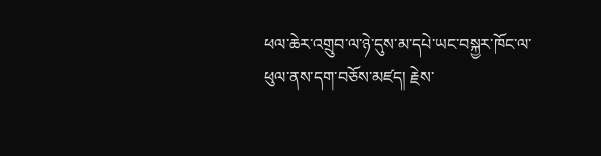ཕལ་ཆེར་འགྲུབ་ལ་ཉེ་དུས་མ་དཔེ་ཡང་བསྐྱར་ཁོང་ལ་ཕུལ་ནས་དག་བཅོས་མཛད། རྗེས་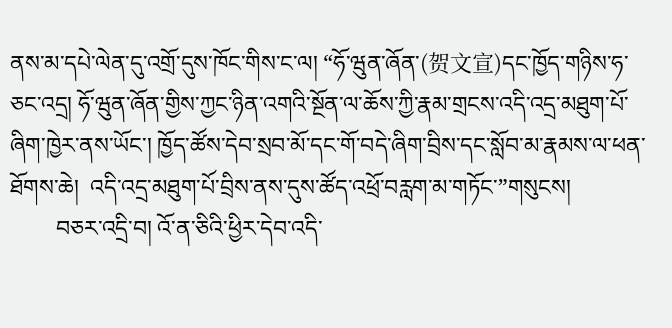ནས་མ་དཔེ་ལེན་དུ་འགྲོ་དུས་ཁོང་གིས་ང་ལ། “ཧོ་ཝུན་ཞོན་(贺文宣)དང་ཁྱོད་གཉིས་ཧ་ཅང་འདྲ། ཧོ་ཝུན་ཞོན་གྱིས་ཀྱང་ཉིན་འགའི་སྔོན་ལ་ཆོས་ཀྱི་རྣམ་གྲངས་འདི་འདྲ་མཐུག་པོ་ཞིག་ཁྱེར་ནས་ཡོང་། ཁྱོད་ཚོས་དེབ་སྲབ་མོ་དང་གོ་བདེ་ཞིག་བྲིས་དང་སློབ་མ་རྣམས་ལ་ཕན་ཐོགས་ཆེ།  འདི་འདྲ་མཐུག་པོ་བྲིས་ནས་དུས་ཚོད་འཕྲོ་བརླག་མ་གཏོང་”གསུངས།
        བཅར་འདྲི་བ། འོ་ན་ཅིའི་ཕྱིར་དེབ་འདི་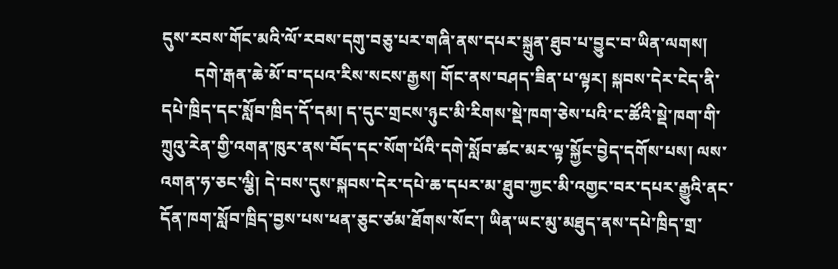དུས་རབས་གོང་མའི་ལོ་རབས་དགུ་བཅུ་པར་གཞི་ནས་དཔར་སྐྲུན་ཐུབ་པ་བྱུང་བ་ཡིན་ལགས།
        དགེ་རྒན་ཆེ་མོ་བ་དཔའ་རིས་སངས་རྒྱས། གོང་ནས་བཤད་ཟིན་པ་ལྟར། སྐབས་དེར་ངེད་ནི་དཔེ་ཁྲིད་དང་སློབ་ཁྲིད་དོ་དམ། ད་དུང་གྲངས་ཉུང་མི་རིགས་སྡེ་ཁག་ཅེས་པའི་ང་ཚོའི་སྡེ་ཁག་གི་ཀྲུའུ་རེན་གྱི་འགན་ཁུར་ནས་བོད་དང་སོག་པོའི་དགེ་སློབ་ཚང་མར་ལྟ་སྐྱོང་བྱེད་དགོས་པས། ལས་འགན་ཧ་ཅང་ལྕི། དེ་བས་དུས་སྐབས་དེར་དཔེ་ཆ་དཔར་མ་ཐུབ་ཀྱང་མི་འགྱང་བར་དཔར་རྒྱུའི་ནང་དོན་ཁག་སློབ་ཁྲིད་བྱས་པས་ཕན་ཅུང་ཙམ་ཐོགས་སོང་། ཡིན་ཡང་མུ་མཐུད་ནས་དཔེ་ཁྲིད་གྲ་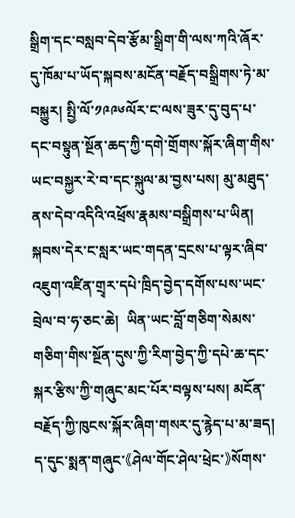སྒྲིག་དང་བསླབ་དེབ་རྩོམ་སྒྲིག་གི་ལས་ཀའི་ཞོར་དུ་ཁོམ་པ་ཡོད་སྐབས་མངོན་བརྗོད་བསྒྲིགས་ཏེ་མ་བསྐྱུར། སྤྱི་ལོ་༡༩༩༦ལོར་ང་ལས་ཟུར་དུ་བུད་པ་དང་བསྟུན་སྔོན་ཆད་ཀྱི་དགེ་གྲོགས་སྐོར་ཞིག་གིས་ཡང་བསྐྱར་རེ་བ་དང་སྐུལ་མ་བྱས་པས། མུ་མཐུད་ནས་དེབ་འདིའི་འཕྲོས་རྣམས་བསྒྲིགས་པ་ཡིན། སྐབས་དེར་ང་སླར་ཡང་གདན་དྲངས་པ་ལྟར་ཞིབ་འཇུག་འཛིན་གྲྭར་དཔེ་ཁྲིད་བྱེད་དགོས་པས་ཡང་བྲེལ་བ་ཧ་ཅང་ཆེ།  ཡིན་ཡང་བློ་གཅིག་སེམས་གཅིག་གིས་སྔོན་དུས་ཀྱི་རིག་བྱེད་ཀྱི་དཔེ་ཆ་དང་སྐར་རྩིས་ཀྱི་གཞུང་མང་པོར་བལྟས་པས། མངོན་བརྗོད་ཀྱི་ཁུངས་སྐོར་ཞིག་གསར་དུ་རྙེད་པ་མ་ཟད། ད་དུང་སྨན་གཞུང་《ཤེལ་གོང་ཤེལ་ཕྲེང་》སོགས་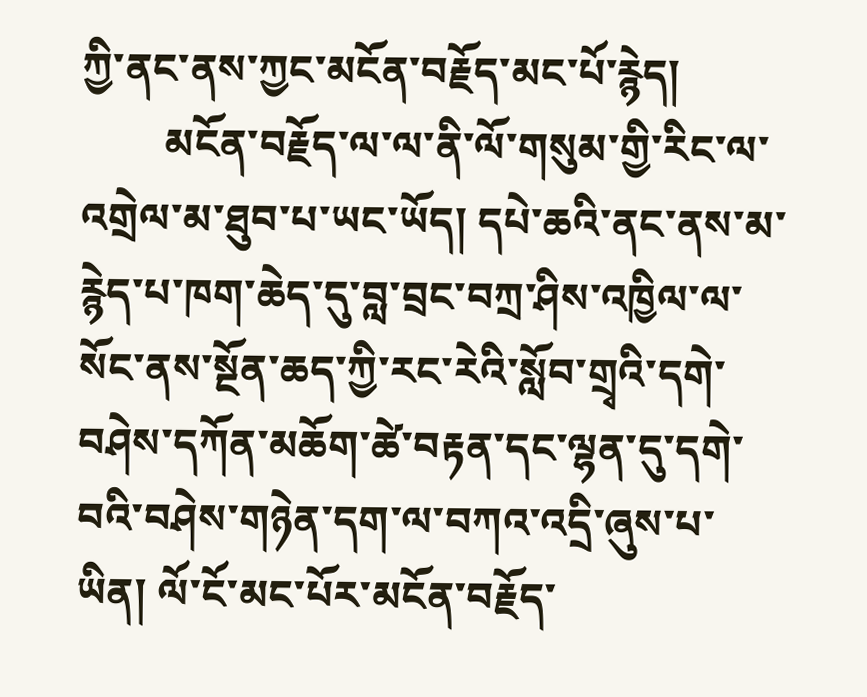ཀྱི་ནང་ནས་ཀྱང་མངོན་བརྗོད་མང་པོ་རྙེད།
        མངོན་བརྗོད་ལ་ལ་ནི་ལོ་གསུམ་གྱི་རིང་ལ་འགྲེལ་མ་ཐུབ་པ་ཡང་ཡོད། དཔེ་ཆའི་ནང་ནས་མ་རྙེད་པ་ཁག་ཆེད་དུ་བླ་བྲང་བཀྲ་ཤིས་འཁྱིལ་ལ་སོང་ནས་སྔོན་ཆད་ཀྱི་རང་རེའི་སློབ་གྲྭའི་དགེ་བཤེས་དཀོན་མཆོག་ཚེ་བརྟན་དང་ལྷན་དུ་དགེ་བའི་བཤེས་གཉེན་དག་ལ་བཀའ་འདྲི་ཞུས་པ་ཡིན། ལོ་ངོ་མང་པོར་མངོན་བརྗོད་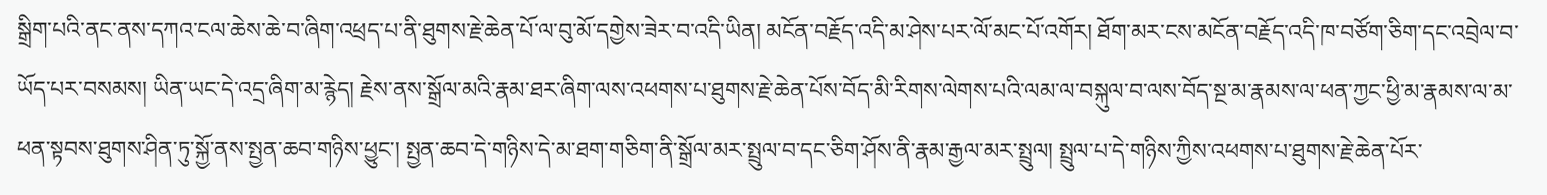སྒྲིག་པའི་ནང་ནས་དཀའ་ངལ་ཆེས་ཆེ་བ་ཞིག་འཕྲད་པ་ནི་ཐུགས་རྗེ་ཆེན་པོ་ལ་བུ་མོ་དགྱེས་ཟེར་བ་འདི་ཡིན། མངོན་བརྗོད་འདི་མ་ཤེས་པར་ལོ་མང་པོ་འགོར། ཐོག་མར་ངས་མངོན་བརྗོད་འདི་ཁ་བཙོག་ཅིག་དང་འབྲེལ་བ་ཡོད་པར་བསམས། ཡིན་ཡང་དེ་འདྲ་ཞིག་མ་རྙེད། རྗེས་ནས་སྒྲོལ་མའི་རྣམ་ཐར་ཞིག་ལས་འཕགས་པ་ཐུགས་རྗེ་ཆེན་པོས་བོད་མི་རིགས་ལེགས་པའི་ལམ་ལ་བསྐུལ་བ་ལས་བོད་སྔ་མ་རྣམས་ལ་ཕན་ཀྱང་ཕྱི་མ་རྣམས་ལ་མ་ཕན་སྟབས་ཐུགས་ཤིན་ཏུ་སྐྱོ་ནས་སྤྱན་ཆབ་གཉིས་ཕྱུང་། སྤྱན་ཆབ་དེ་གཉིས་དེ་མ་ཐག་གཅིག་ནི་སྒྲོལ་མར་སྤྲུལ་བ་དང་ཅིག་ཤོས་ནི་རྣམ་རྒྱལ་མར་སྤྲུལ། སྤྲུལ་པ་དེ་གཉིས་ཀྱིས་འཕགས་པ་ཐུགས་རྗེ་ཆེན་པོར་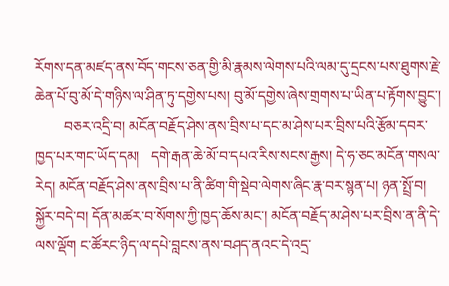རོགས་དན་མཛད་ནས་བོད་གངས་ཅན་གྱི་མི་རྣམས་ལེགས་པའི་ལམ་དུ་དྲངས་པས་ཐུགས་རྗེ་ཆེན་པོ་བུ་མོ་དེ་གཉིས་ལ་ཤིན་ཏུ་དགྱེས་པས། བུ་མོ་དགྱེས་ཞེས་གྲགས་པ་ཡིན་པ་རྟོགས་བྱུང་།
        བཅར་འདྲི་བ། མངོན་བརྗོད་ཤེས་ནས་བྲིས་པ་དང་མ་ཤེས་པར་བྲིས་པའི་རྩོམ་དབར་ཁྱད་པར་གང་ཡོད་དམ།   དགེ་རྒན་ཆེ་མོ་བ་དཔའ་རིས་སངས་རྒྱས། དེ་ཧ་ཅང་མངོན་གསལ་རེད། མངོན་བརྗོད་ཤེས་ནས་བྲིས་པ་ནི་ཚིག་གི་སྡེབ་ལེགས་ཞིང་རྣ་བར་སྙན་པ། ཉན་སྤྲོ་བ། སྐྱོར་བདེ་བ། དོན་མཚར་བ་སོགས་ཀྱི་ཁྱད་ཆོས་མང་། མངོན་བརྗོད་མ་ཤེས་པར་བྲིས་ན་ནི་དེ་ལས་ལྡོག ང་ཚོརང་ཉིད་ལ་དཔེ་བླངས་ནས་བཤད་ནའང་དེ་འདྲ་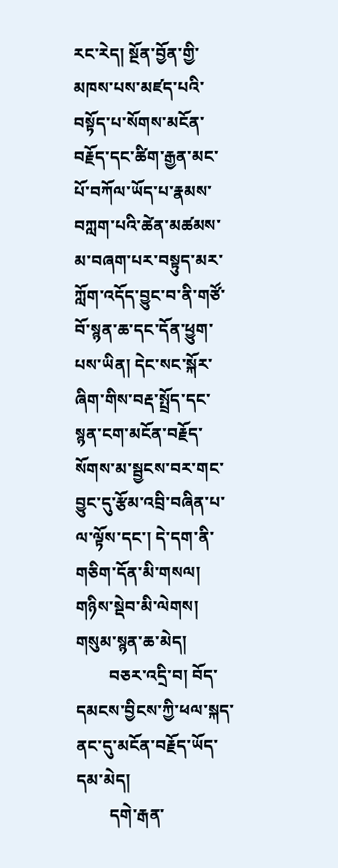རང་རེད། སྔོན་བྱོན་གྱི་མཁས་པས་མཛད་པའི་བསྟོད་པ་སོགས་མངོན་བརྗོད་དང་ཚིག་རྒྱན་མང་པོ་བཀོལ་ཡོད་པ་རྣམས་བཀླག་པའི་ཚེན་མཚམས་མ་བཞག་པར་བསྟུད་མར་ཀློག་འདོད་བྱུང་བ་ནི་གཙོ་བོ་སྙན་ཆ་དང་དོན་ཕྱུག་པས་ཡིན། དེང་སང་སྐོར་ཞིག་གིས་བརྡ་སྤྲོད་དང་སྙན་ངག་མངོན་བརྗོད་སོགས་མ་སྦྱངས་བར་གང་བྱུང་དུ་རྩོམ་འབྲི་བཞིན་པ་ལ་ལྟོས་དང་། དེ་དག་ནི་གཅིག་དོན་མི་གསལ། གཉིས་སྡེབ་མི་ལེགས། གསུམ་སྙན་ཆ་མེད།
        བཅར་འདྲི་བ། བོད་དམངས་བྱིངས་ཀྱི་ཕལ་སྐད་ནང་དུ་མངོན་བརྗོད་ཡོད་དམ་མེད།
        དགེ་རྒན་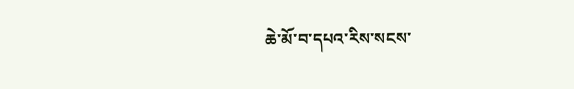ཆེ་མོ་བ་དཔའ་རིས་སངས་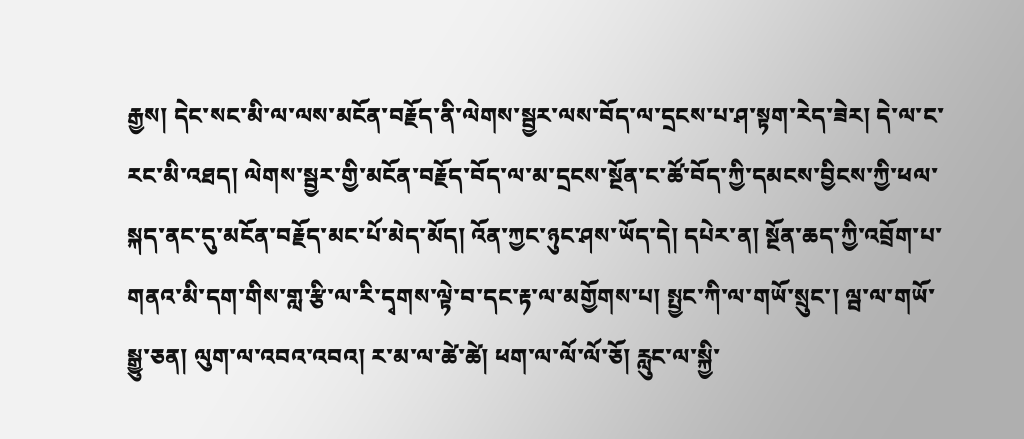རྒྱས། དེང་སང་མི་ལ་ལས་མངོན་བརྗོད་ནི་ལེགས་སྦྱར་ལས་བོད་ལ་དྲངས་པ་ཤ་སྟག་རེད་ཟེར། དེ་ལ་ང་རང་མི་འཐད། ལེགས་སྦྱར་གྱི་མངོན་བརྗོད་བོད་ལ་མ་དྲངས་སྔོན་ང་ཚོ་བོད་ཀྱི་དམངས་བྱིངས་ཀྱི་ཕལ་སྐད་ནང་དུ་མངོན་བརྗོད་མང་པོ་མེད་མོད། འོན་ཀྱང་ཉུང་ཤས་ཡོད་དེ། དཔེར་ན། སྔོན་ཆད་ཀྱི་འབྲོག་པ་གནའ་མི་དག་གིས་གླ་རྩི་ལ་རི་དྭགས་ལྟེ་བ་དང་རྟ་ལ་མགྱོགས་པ། སྤྱང་ཀི་ལ་གཡོ་སྲུང་། ལྦ་ལ་གཡོ་སྒྱུ་ཅན། ལུག་ལ་འབའ་འབའ། ར་མ་ལ་ཚེ་ཚེ། ཕག་ལ་ལོ་ལོ་ཅོ། རླུང་ལ་སྐྱི་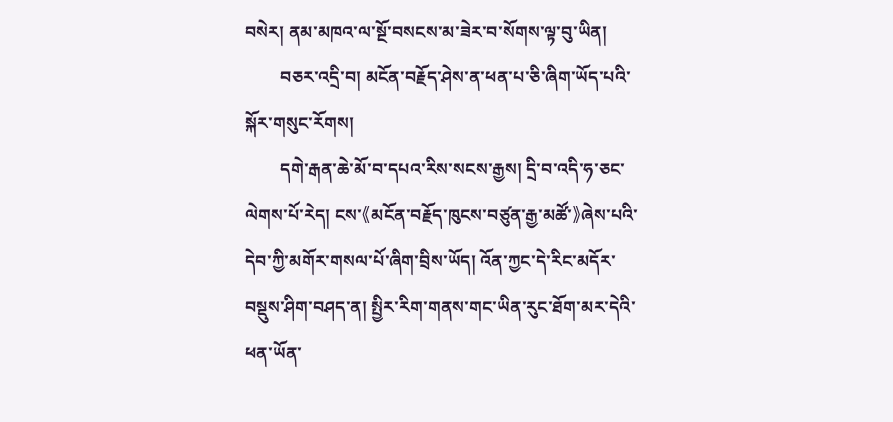བསེར། ནམ་མཁའ་ལ་སྔོ་བསངས་མ་ཟེར་བ་སོགས་ལྟ་བུ་ཡིན།
        བཅར་འདྲི་བ། མངོན་བརྗོད་ཤེས་ན་ཕན་པ་ཅི་ཞིག་ཡོད་པའི་སྐོར་གསུང་རོགས།
        དགེ་རྒན་ཆེ་མོ་བ་དཔའ་རིས་སངས་རྒྱས། དྲི་བ་འདི་ཧ་ཅང་ལེགས་པོ་རེད། ངས་《མངོན་བརྗོད་ཁུངས་བཙུན་རྒྱ་མཚོ་》ཞེས་པའི་དེབ་ཀྱི་མགོར་གསལ་པོ་ཞིག་བྲིས་ཡོད། འོན་ཀྱང་དེ་རིང་མདོར་བསྡུས་ཤིག་བཤད་ན། སྤྱིར་རིག་གནས་གང་ཡིན་རུང་ཐོག་མར་དེའི་ཕན་ཡོན་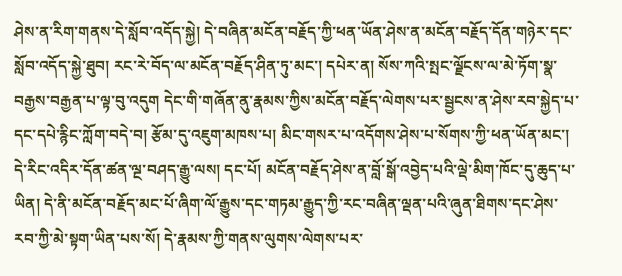ཤེས་ན་རིག་གནས་དེ་སློབ་འདོད་སྐྱེ། དེ་བཞིན་མངོན་བརྗོད་ཀྱི་ཕན་ཡོན་ཤེས་ན་མངོན་བརྗོད་དོན་གཉེར་དང་སློབ་འདོད་སྐྱེ་ཐུབ། རང་རེ་བོད་ལ་མངོན་བརྗོད་ཤིན་ཏུ་མང་། དཔེར་ན། སོས་ཀའི་སྤང་ལྗོངས་ལ་མེ་ཏོག་སྣ་བརྒྱས་བརྒྱན་པ་ལྟ་བུ་འདུག དེང་གི་གཞོན་ནུ་རྣམས་ཀྱིས་མངོན་བརྗོད་ལེགས་པར་སྦྱངས་ན་ཤེས་རབ་སྐྱེད་པ་དང་དཔེ་རྙིང་ཀློག་བདེ་བ། རྩོམ་དུ་འཇུག་མཁས་པ། མིང་གསར་པ་འདོགས་ཤེས་པ་སོགས་ཀྱི་ཕན་ཡོན་མང་། དེ་རིང་འདིར་དོན་ཚན་ལྔ་བཤད་རྒྱུ་ལས། དང་པོ། མངོན་བརྗོད་ཤེས་ན་བློ་སྒོ་འབྱེད་པའི་ལྡེ་མིག་ཁོང་དུ་ཆུད་པ་ཡིན། དེ་ནི་མངོན་བརྗོད་མང་པོ་ཞིག་ལོ་རྒྱུས་དང་གཏམ་རྒྱུད་ཀྱི་རང་བཞིན་ལྡན་པའི་ཞུན་ཐིགས་དང་ཤེས་རབ་ཀྱི་མེ་སྟག་ཡིན་པས་སོ། དེ་རྣམས་ཀྱི་གནས་ལུགས་ལེགས་པར་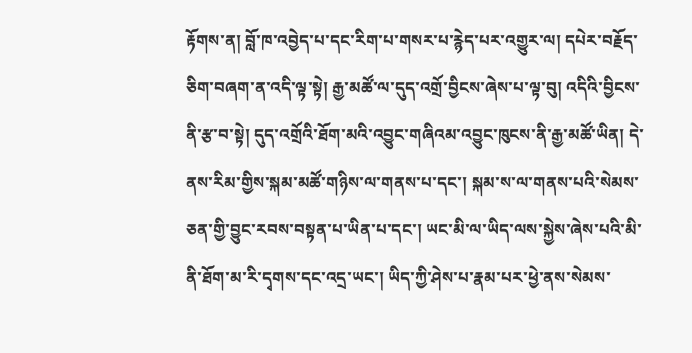རྟོགས་ན། བློ་ཁ་འབྱེད་པ་དང་རིག་པ་གསར་པ་རྙེད་པར་འགྱུར་ལ། དཔེར་བརྗོད་ཅིག་བཞག་ན་འདི་ལྟ་སྟེ། རྒྱ་མཚོ་ལ་དུད་འགྲོ་བྱིངས་ཞེས་པ་ལྟ་བུ། འདིའི་བྱིངས་ནི་རྩ་བ་སྟེ། དུད་འགྲོའི་ཐོག་མའི་འབྱུང་གཞིའམ་འབྱུང་ཁུངས་ནི་རྒྱ་མཚོ་ཡིན། དེ་ནས་རིམ་གྱིས་སྐམ་མཚོ་གཉིས་ལ་གནས་པ་དང་། སྐམ་ས་ལ་གནས་པའི་སེམས་ཅན་གྱི་བྱུང་རབས་བསྟན་པ་ཡིན་པ་དང་། ཡང་མི་ལ་ཡིད་ལས་སྐྱེས་ཞེས་པའི་མི་ནི་ཐོག་མ་རི་དྭགས་དང་འདྲ་ཡང་། ཡིད་ཀྱི་ཤེས་པ་རྣམ་པར་ཕྱེ་ནས་སེམས་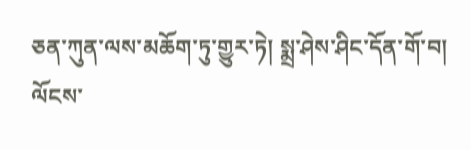ཅན་ཀུན་ལས་མཆོག་ཏུ་གྱུར་ཏེ། སྨྲ་ཤེས་ཤིང་དོན་གོ་བ། ལོངས་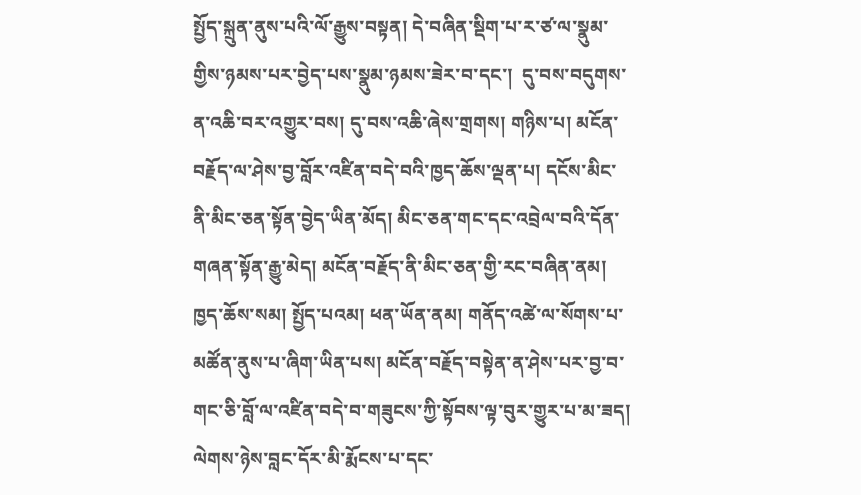སྤྱོད་སྐྲུན་ནུས་པའི་ལོ་རྒྱུས་བསྟན། དེ་བཞིན་སྡིག་པ་ར་ཙ་ལ་སྣུམ་གྱིས་ཉམས་པར་བྱེད་པས་སྣུམ་ཉམས་ཟེར་བ་དང་།  དུ་བས་བདུགས་ན་འཆི་བར་འགྱུར་བས། དུ་བས་འཆི་ཞེས་གྲགས། གཉིས་པ། མངོན་བརྗོད་ལ་ཤེས་བྱ་བློར་འཛིན་བདེ་བའི་ཁྱད་ཆོས་ལྡན་པ། དངོས་མིང་ནི་མིང་ཅན་སྟོན་བྱེད་ཡིན་མོད། མིང་ཅན་གང་དང་འབྲེལ་བའི་དོན་གཞན་སྟོན་རྒྱུ་མེད། མངོན་བརྗོད་ནི་མིང་ཅན་གྱི་རང་བཞིན་ནམ། ཁྱད་ཆོས་སམ། སྤྱོད་པའམ། ཕན་ཡོན་ནམ། གནོད་འཚེ་ལ་སོགས་པ་མཚོན་ནུས་པ་ཞིག་ཡིན་པས། མངོན་བརྗོད་བསྟེན་ན་ཤེས་པར་བྱ་བ་གང་ཅི་བློ་ལ་འཛིན་བདེ་བ་གཟུངས་ཀྱི་སྟོབས་ལྟ་བུར་གྱུར་པ་མ་ཟད། ལེགས་ཉེས་བླང་དོར་མི་རྨོངས་པ་དང་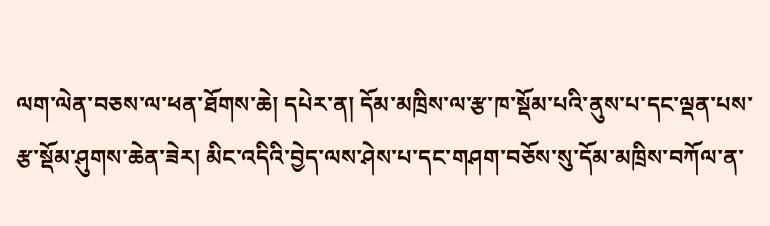ལག་ལེན་བཅས་ལ་ཕན་ཐོགས་ཆེ། དཔེར་ན། དོམ་མཁྲིས་ལ་རྩ་ཁ་སྡོམ་པའི་ནུས་པ་དང་ལྡན་པས་རྩ་སྡོམ་ཤུགས་ཆེན་ཟེར། མིང་འདིའི་བྱེད་ལས་ཤེས་པ་དང་གཤག་བཅོས་སུ་དོམ་མཁྲིས་བཀོལ་ན་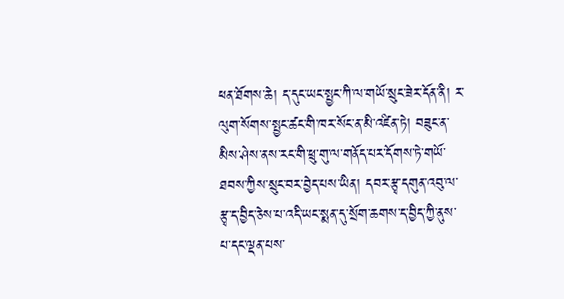ཕན་ཐོགས་ཆེ། ད་དུང་ཡང་སྤྱང་ཀི་ལ་གཡོ་སྲུང་ཟེར་དོན་ནི། ར་ལུག་སོགས་སྤྱང་ཚང་གི་ཁར་སོང་ན་མི་འཛིན་ཏེ། བཟུང་ན་མིས་ཤེས་ནས་རང་གི་ཕྲུ་གུ་ལ་གནོད་པར་དོགས་ཏེ་གཡོ་ཐབས་ཀྱིས་སྲུང་བར་བྱེད་པས་ཡིན། དབར་རྩྭ་དགུན་འབུ་ལ་རྩྭ་ད་བྱིད་ཅེས་པ་འདི་ཡང་སྨན་དུ་སྲོག་ཆགས་ད་བྱིད་ཀྱི་ནུས་པ་དང་ལྡན་པས་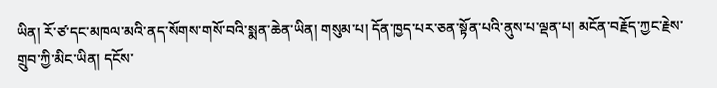ཡིན། རོ་ཙ་དང་མཁལ་མའི་ནད་སོགས་གསོ་བའི་སྨན་ཆེན་ཡིན། གསུམ་པ། དོན་ཁྱད་པར་ཅན་སྟོན་པའི་ནུས་པ་ལྡན་པ། མངོན་བརྗོད་ཀྱང་རྗེས་གྲུབ་ཀྱི་མིང་ཡིན། དངོས་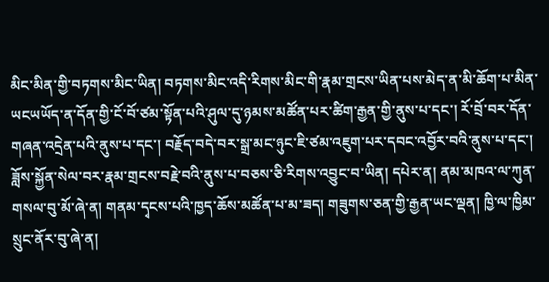མིང་མིན་གྱི་བཏགས་མིང་ཡིན། བཏགས་མིང་འདི་རིགས་མིང་གི་རྣམ་གྲངས་ཡིན་པས་མེད་ན་མི་ཆོག་པ་མིན་ཡངཡཡོད་ན་དོན་གྱི་ངོ་བོ་ཙམ་སྟོན་པའི་ཤུལ་དུ་ཉམས་མཚོན་པར་ཚིག་རྒྱན་གྱི་ནུས་པ་དང་། རོ་བྲོ་བར་དོན་གཞན་འདྲེན་པའི་ནུས་པ་དང་། བརྗོད་བདེ་བར་སྒྲ་མང་ཉུང་ཇི་ཙམ་འཇུག་པར་དབང་འབྱོར་བའི་ནུས་པ་དང་། ཟློས་སྐྱོན་སེལ་བར་རྣམ་གྲངས་བརྗེ་བའི་ནུས་པ་བཅས་ཅི་རིགས་འབྱུང་བ་ཡིན། དཔེར་ན། ནམ་མཁའ་ལ་ཀུན་གསལ་བུ་མོ་ཞེ་ན། གནམ་དྭངས་པའི་ཁྱད་ཆོས་མཚོན་པ་མ་ཟད། གཟུགས་ཅན་གྱི་རྒྱན་ཡང་ལྡན། ཁྱི་ལ་ཁྱིམ་སྲུང་ནོར་བུ་ཞེ་ན།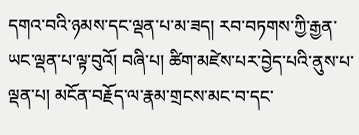དགའ་བའི་ཉམས་དང་ལྡན་པ་མ་ཟད། རབ་བཏགས་ཀྱི་རྒྱན་ཡང་ལྡན་པ་ལྟ་བུའོ། བཞི་པ། ཚིག་མཛེས་པར་བྱེད་པའི་ནུས་པ་ལྡན་པ། མངོན་བརྗོད་ལ་རྣམ་གྲངས་མང་བ་དང་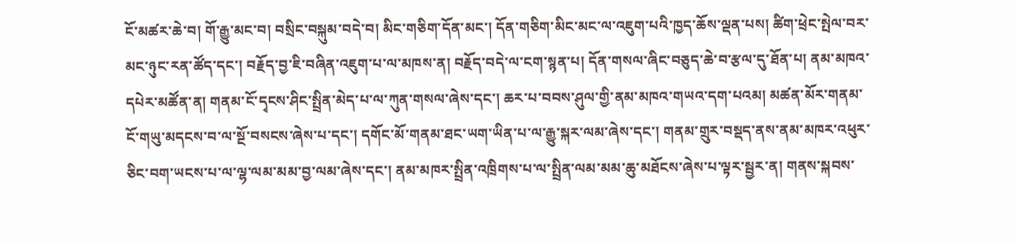ངོ་མཚར་ཆེ་བ། གོ་རྒྱུ་མང་བ། བསྲིང་བསྐུམ་བདེ་བ། མིང་གཅིག་དོན་མང་། དོན་གཅིག་མིང་མང་ལ་འཇུག་པའི་ཁྱད་ཆོས་ལྡན་པས། ཚིག་ཕྲེང་སྤེལ་བར་མང་ཉུང་རན་ཚོད་དང་། བརྗོད་བྱ་ཇི་བཞིན་འཇུག་པ་ལ་མཁས་ན། བརྗོད་བདེ་ལ་ངག་སྙན་པ། དོན་གསལ་ཞིང་བཅུད་ཆེ་བ་རྩལ་དུ་ཐོན་པ། ནམ་མཁའ་དཔེར་མཚོན་ན། གནམ་ངོ་དྭངས་ཤིང་སྤྲིན་མེད་པ་ལ་ཀུན་གསལ་ཞེས་དང་། ཆར་པ་བབས་ཤུལ་གྱི་ནམ་མཁའ་གཡའ་དག་པའམ། མཚན་མོར་གནམ་ངོ་གཡུ་མདངས་བ་ལ་སྔོ་བསངས་ཞེས་པ་དང་། དགོང་མོ་གནམ་ཐང་ཡག་ཡིན་པ་ལ་རྒྱུ་སྐར་ལམ་ཞེས་དང་། གནམ་གྲུར་བསྡད་ནས་ནམ་མཁར་འཕུར་ཅིང་བག་ཡངས་པ་ལ་ལྷ་ལམ་མམ་བྱ་ལམ་ཞེས་དང་། ནམ་མཁར་སྤྲིན་འཁྲིགས་པ་ལ་སྤྲིན་ལམ་མམ་ཆུ་མཐོངས་ཞེས་པ་ལྟར་སྦྱར་ན། གནས་སྐབས་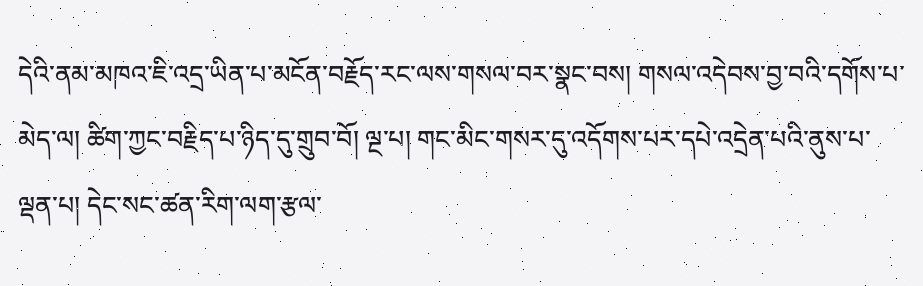དེའི་ནམ་མཁའ་ཇི་འདྲ་ཡིན་པ་མངོན་བརྗོད་རང་ལས་གསལ་བར་སྣང་བས། གསལ་འདེབས་བྱ་བའི་དགོས་པ་མེད་ལ། ཚིག་ཀྱང་བརྗིད་པ་ཉིད་དུ་གྲུབ་བོ། ལྔ་པ། གང་མིང་གསར་དུ་འདོགས་པར་དཔེ་འདྲེན་པའི་ནུས་པ་ལྡན་པ། དེང་སང་ཚན་རིག་ལག་རྩལ་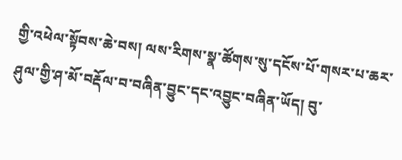གྱི་འཕེལ་སྟོབས་ཆེ་བས། ལས་རིགས་སྣ་ཚོགས་སུ་དངོས་པོ་གསར་པ་ཆར་ཤུལ་གྱི་ཤ་མོ་བརྡོལ་བ་བཞིན་བྱུང་དང་འབྱུང་བཞིན་ཡོད། བུ་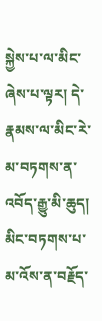སྐྱེས་པ་ལ་མིང་ཞེས་པ་ལྟར། དེ་རྣམས་ལ་མིང་རེ་མ་བཏགས་ན་འབོད་རྒྱུ་མི་ཆུད། མིང་བཏགས་པ་མ་འོས་ན་བརྗོད་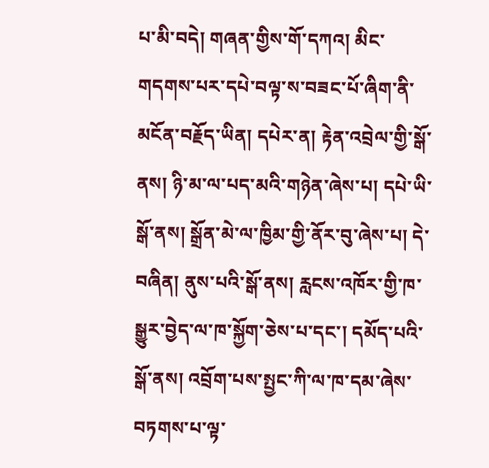པ་མི་བདེ། གཞན་གྱིས་གོ་དཀའ། མིང་གདགས་པར་དཔེ་བལྟ་ས་བཟང་པོ་ཞིག་ནི་མངོན་བརྗོད་ཡིན། དཔེར་ན། རྟེན་འབྲེལ་གྱི་སྒོ་ནས། ཉི་མ་ལ་པད་མའི་གཉེན་ཞེས་པ། དཔེ་ཡི་སྒོ་ནས། སྒྲོན་མེ་ལ་ཁྱིམ་གྱི་ནོར་བུ་ཞེས་པ། དེ་བཞིན། ནུས་པའི་སྒོ་ནས། རླངས་འཁོར་གྱི་ཁ་སྒྱུར་བྱེད་ལ་ཁ་སྐྱོག་ཅེས་པ་དང་། དམོད་པའི་སྒོ་ནས། འབྲོག་པས་སྤྱང་ཀི་ལ་ཁ་དམ་ཞེས་བཏགས་པ་ལྟ་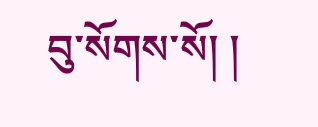བུ་སོགས་སོ། །